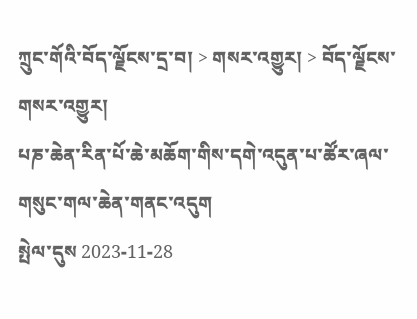ཀྲུང་གོའི་བོད་ལྗོངས་དྲ་བ། > གསར་འགྱུར། > བོད་ལྗོངས་གསར་འགྱུར།
པཎ་ཆེན་རིན་པོ་ཆེ་མཆོག་གིས་དགེ་འདུན་པ་ཚོར་ཞལ་གསུང་གལ་ཆེན་གནང་འདུག
སྤེལ་དུས 2023-11-28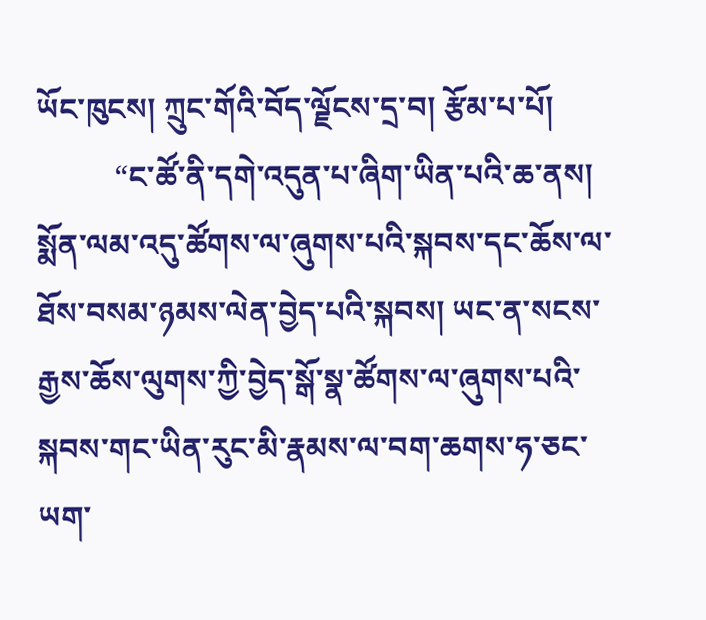ཡོང་ཁུངས། ཀྲུང་གོའི་བོད་ལྗོངས་དྲ་བ། རྩོམ་པ་པོ།
          “ང་ཚོ་ནི་དགེ་འདུན་པ་ཞིག་ཡིན་པའི་ཆ་ནས། སྨོན་ལམ་འདུ་ཚོགས་ལ་ཞུགས་པའི་སྐབས་དང་ཆོས་ལ་ཐོས་བསམ་ཉམས་ལེན་བྱེད་པའི་སྐབས། ཡང་ན་སངས་རྒྱས་ཆོས་ལུགས་ཀྱི་བྱེད་སྒོ་སྣ་ཚོགས་ལ་ཞུགས་པའི་སྐབས་གང་ཡིན་རུང་མི་རྣམས་ལ་བག་ཆགས་ཧ་ཅང་ཡག་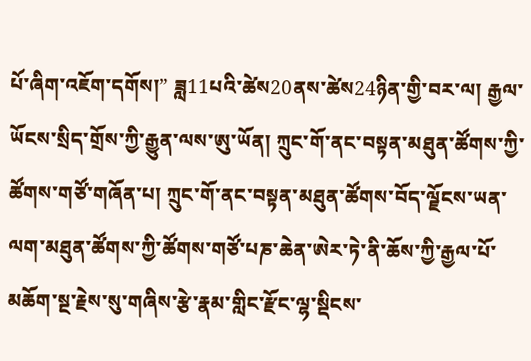པོ་ཞིག་འཇོག་དགོས།” ཟླ11པའི་ཚེས20ནས་ཚེས24ཉིན་གྱི་བར་ལ། རྒྱལ་ཡོངས་སྲིད་གྲོས་ཀྱི་རྒྱུན་ལས་ཨུ་ཡོན། ཀྲུང་གོ་ནང་བསྟན་མཐུན་ཚོགས་ཀྱི་ཚོགས་གཙོ་གཞོན་པ། ཀྲུང་གོ་ནང་བསྟན་མཐུན་ཚོགས་བོད་ལྗོངས་ཡན་ལག་མཐུན་ཚོགས་ཀྱི་ཚོགས་གཙོ་པཎ་ཆེན་ཨེར་ཏེ་ནི་ཆོས་ཀྱི་རྒྱལ་པོ་མཆོག་སྔ་རྗེས་སུ་གཞིས་རྩེ་རྣམ་གླིང་རྫོང་ལྷ་སྡིངས་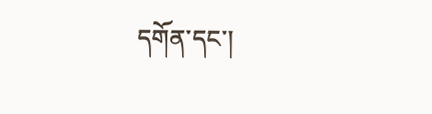དགོན་དང་།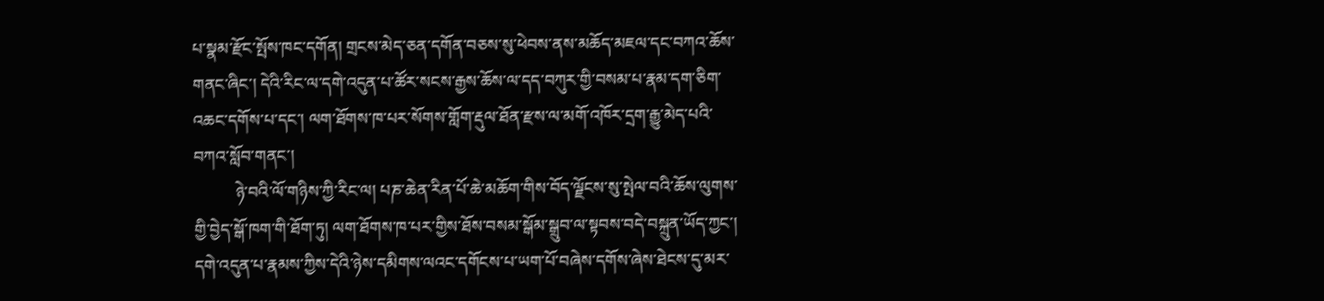པ་སྣམ་རྫོང་སྤོས་ཁང་དགོན། གྲངས་མེད་ཅན་དགོན་བཅས་སུ་ཕེབས་ནས་མཆོད་མཇལ་དང་བཀའ་ཆོས་གནང་ཞིང་། དེའི་རིང་ལ་དགེ་འདུན་པ་ཚོར་སངས་རྒྱས་ཆོས་ལ་དད་བཀུར་གྱི་བསམ་པ་རྣམ་དག་ཅིག་འཆང་དགོས་པ་དང་། ལག་ཐོགས་ཁ་པར་སོགས་གློག་རྡུལ་ཐོན་རྫས་ལ་མགོ་འཁོར་དྲག་རྒྱུ་མེད་པའི་བཀའ་སློབ་གནང་།
          ཉེ་བའི་ལོ་གཉིས་ཀྱི་རིང་ལ། པཎ་ཆེན་རིན་པོ་ཆེ་མཆོག་གིས་བོད་ལྗོངས་སུ་སྤེལ་བའི་ཆོས་ལུགས་གྱི་བྱེད་སྒོ་ཁག་གི་ཐོག་ཏུ། ལག་ཐོགས་ཁ་པར་གྱིས་ཐོས་བསམ་སྒོམ་སྒྲུབ་ལ་སྟབས་བདེ་བསྐྲུན་ཡོད་ཀྱང་། དགེ་འདུན་པ་རྣམས་ཀྱིས་དེའི་ཉེས་དམིགས་ལའང་དགོངས་པ་ཡག་པོ་བཞེས་དགོས་ཞེས་ཐེངས་དུ་མར་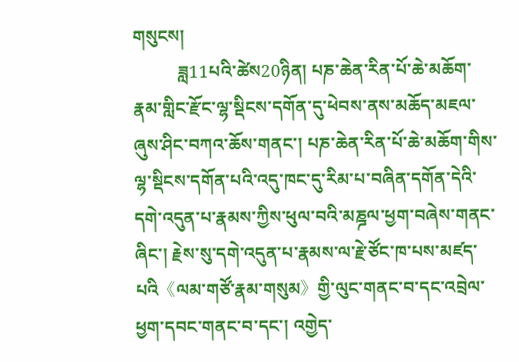གསུངས།
          ཟླ11པའི་ཚེས20ཉིན། པཎ་ཆེན་རིན་པོ་ཆེ་མཆོག་རྣམ་གླིང་རྫོང་ལྷ་སྡིངས་དགོན་དུ་ཕེབས་ནས་མཆོད་མཇལ་ཞུས་ཤིང་བཀའ་ཆོས་གནང་། པཎ་ཆེན་རིན་པོ་ཆེ་མཆོག་གིས་ལྷ་སྡིངས་དགོན་པའི་འདུ་ཁང་དུ་རིམ་པ་བཞིན་དགོན་དེའི་དགེ་འདུན་པ་རྣམས་ཀྱིས་ཕུལ་བའི་མཎྜལ་ཕྱག་བཞེས་གནང་ཞིང་། རྗེས་སུ་དགེ་འདུན་པ་རྣམས་ལ་རྗེ་ཙོང་ཁ་པས་མཛད་པའི《ལམ་གཙོ་རྣམ་གསུམ》གྱི་ལུང་གནང་བ་དང་འབྲེལ་ཕྱག་དབང་གནང་བ་དང་། འགྱེད་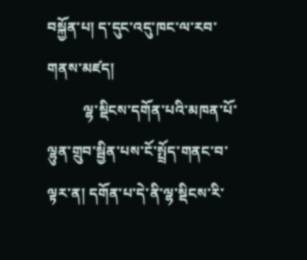བསྐྱོན་པ། ད་དུང་འདུ་ཁང་ལ་རབ་གནས་མཛད།
          ལྷ་སྡིངས་དགོན་པའི་མཁན་པོ་ལྷུན་གྲུབ་སྦྱིན་པས་ངོ་སྤྲོད་གནང་བ་ལྟར་ན། དགོན་པ་དེ་ནི་ལྷ་སྡིངས་རི་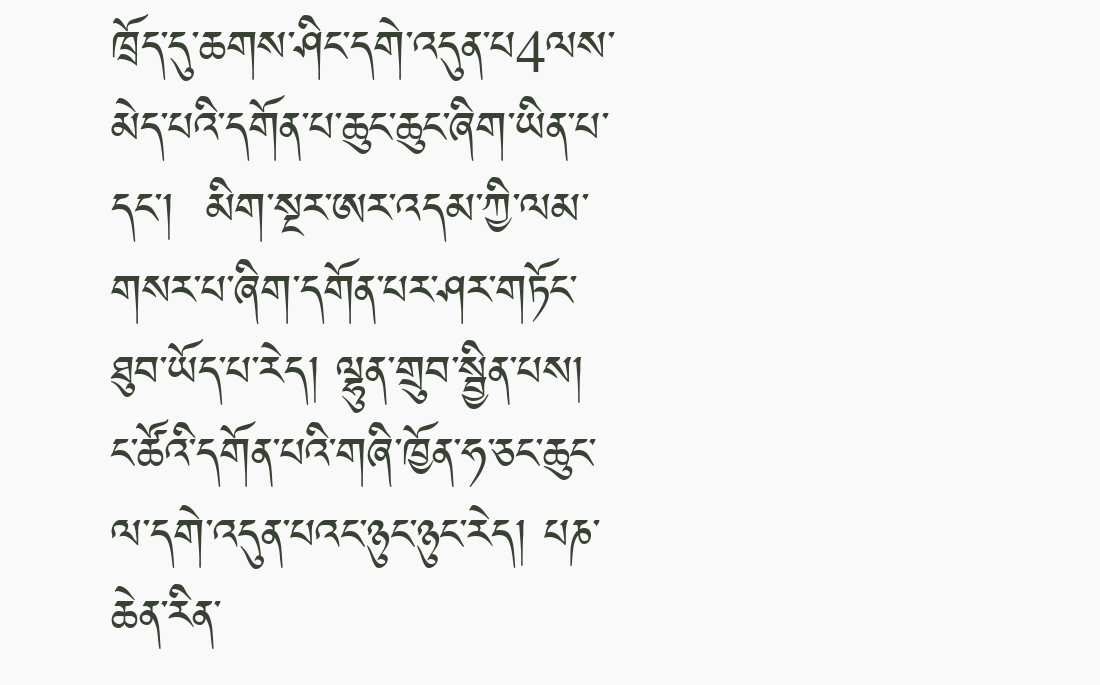ཁྲོད་དུ་ཆགས་ཤིང་དགེ་འདུན་པ4ལས་མེད་པའི་དགོན་པ་ཆུང་ཆུང་ཞིག་ཡིན་པ་དང་།  མིག་སྔར་ཨར་འདམ་ཀྱི་ལམ་གསར་པ་ཞིག་དགོན་པར་ཤར་གཏོང་ཐུབ་ཡོད་པ་རེད། ལྷུན་གྲུབ་སྦྱིན་པས། ང་ཚོའི་དགོན་པའི་གཞི་ཁྱོན་ཧ་ཅང་ཆུང་ལ་དགེ་འདུན་པའང་ཉུང་ཉུང་རེད། པཎ་ཆེན་རིན་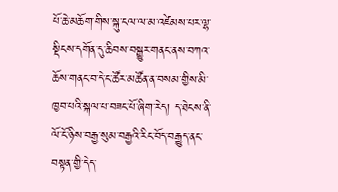པོ་ཆེ་མཆོག་གིས་སྐུ་ངལ་ལ་མ་འཛེམས་པར་ལྷ་སྡིངས་དགོན་དུ་ཆིབས་བསྒྱུར་གནང་ནས་བཀའ་ཆོས་གནང་བ་དེ་ང་ཚོར་མཚོན་ན་བསམ་གྱིས་མི་ཁྱབ་པའི་སྐལ་པ་བཟང་པོ་ཞིག་རེད། ད་ཐེངས་ནི་ལོ་ངོ་ཉིས་བརྒྱ་སུམ་བརྒྱའི་རིང་བོད་བརྒྱུད་ནང་བསྟན་གྱི་དེད་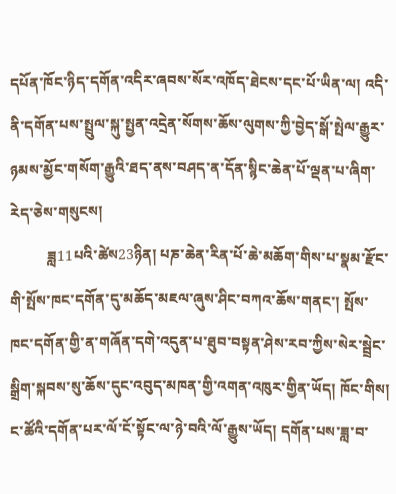དཔོན་ཁོང་ཉིད་དགོན་འདིར་ཞབས་སོར་འཁོད་ཐེངས་དང་པོ་ཡིན་ལ། འདི་ནི་དགོན་པས་སྤྲུལ་སྐུ་སྤྱན་འདྲེན་སོགས་ཆོས་ལུགས་ཀྱི་བྱེད་སྒོ་སྤེལ་རྒྱུར་ཉམས་མྱོང་གསོག་རྒྱུའི་ཐད་ནས་བཤད་ན་དོན་སྙིང་ཆེན་པོ་ལྡན་པ་ཞིག་རེད་ཅེས་གསུངས།
          ཟླ11པའི་ཚེས23ཉིན། པཎ་ཆེན་རིན་པོ་ཆེ་མཆོག་གིས་པ་སྣམ་རྫོང་གི་སྤོས་ཁང་དགོན་དུ་མཆོད་མཇལ་ཞུས་ཤིང་བཀའ་ཆོས་གནང་། སྤོས་ཁང་དགོན་གྱི་ན་གཞོན་དགེ་འདུན་པ་ཐུབ་བསྟན་ཤེས་རབ་ཀྱིས་སེར་སྦྲེང་སྒྲིག་སྐབས་སུ་ཆོས་དུང་འབུད་མཁན་གྱི་འགན་འཁུར་གྱིན་ཡོད། ཁོང་གིས། ང་ཚོའི་དགོན་པར་ལོ་ངོ་སྟོང་ལ་ཉེ་བའི་ལོ་རྒྱུས་ཡོད། དགོན་པས་ཟླ་བ་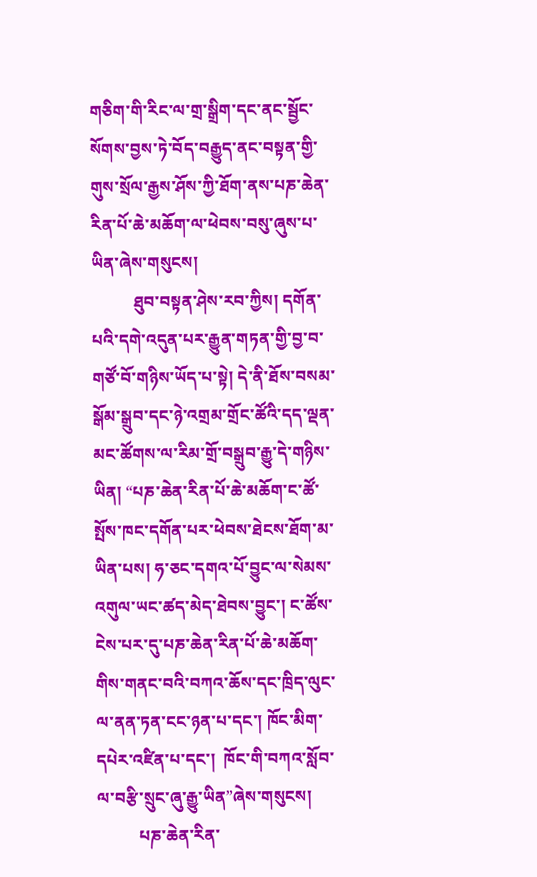གཅིག་གི་རིང་ལ་གྲ་སྒྲིག་དང་ནང་སྦྱོང་སོགས་བྱས་ཏེ་བོད་བརྒྱུད་ནང་བསྟན་གྱི་གུས་སྲོལ་རྒྱས་ཤོས་ཀྱི་ཐོག་ནས་པཎ་ཆེན་རིན་པོ་ཆེ་མཆོག་ལ་ཕེབས་བསུ་ཞུས་པ་ཡིན་ཞེས་གསུངས།
          ཐུབ་བསྟན་ཤེས་རབ་ཀྱིས། དགོན་པའི་དགེ་འདུན་པར་རྒྱུན་གཏན་གྱི་བྱ་བ་གཙོ་བོ་གཉིས་ཡོད་པ་སྟེ། དེ་ནི་ཐོས་བསམ་སྒོམ་སྒྲུབ་དང་ཉེ་འགྲམ་གྲོང་ཚོའི་དད་ལྡན་མང་ཚོགས་ལ་རིམ་གྲོ་བསྒྲུབ་རྒྱུ་དེ་གཉིས་ཡིན། “པཎ་ཆེན་རིན་པོ་ཆེ་མཆོག་ང་ཚོ་སྤོས་ཁང་དགོན་པར་ཕེབས་ཐེངས་ཐོག་མ་ཡིན་པས། ཧ་ཅང་དགའ་པོ་བྱུང་ལ་སེམས་འགུལ་ཡང་ཚད་མེད་ཐེབས་བྱུང་། ང་ཚོས་ངེས་པར་དུ་པཎ་ཆེན་རིན་པོ་ཆེ་མཆོག་གིས་གནང་བའི་བཀའ་ཆོས་དང་ཁྲིད་ལུང་ལ་ནན་ཏན་ངང་ཉན་པ་དང་། ཁོང་མིག་དཔེར་འཛིན་པ་དང་།  ཁོང་གི་བཀའ་སློབ་ལ་བརྩི་སྲུང་ཞུ་རྒྱུ་ཡིན”ཞེས་གསུངས།
          པཎ་ཆེན་རིན་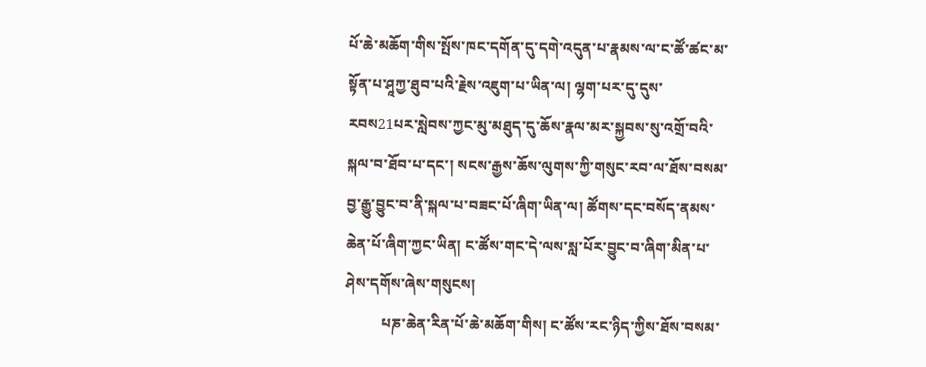པོ་ཆེ་མཆོག་གིས་སྤོས་ཁང་དགོན་དུ་དགེ་འདུན་པ་རྣམས་ལ་ང་ཚོ་ཚང་མ་སྟོན་པ་ཤཱཀྱ་ཐུབ་པའི་རྗེས་འཇུག་པ་ཡིན་ལ། ལྷག་པར་དུ་དུས་རབས21པར་སླེབས་ཀྱང་མུ་མཐུད་དུ་ཆོས་རྣལ་མར་སྐྱབས་སུ་འགྲོ་བའི་སྐལ་བ་ཐོབ་པ་དང་། སངས་རྒྱས་ཆོས་ལུགས་ཀྱི་གསུང་རབ་ལ་ཐོས་བསམ་བྱ་རྒྱུ་བྱུང་བ་ནི་སྐལ་པ་བཟང་པོ་ཞིག་ཡིན་ལ། ཚོགས་དང་བསོད་ནམས་ཆེན་པོ་ཞིག་ཀྱང་ཡིན། ང་ཚོས་གང་དེ་ལས་སླ་པོར་བྱུང་བ་ཞིག་མིན་པ་ཤེས་དགོས་ཞེས་གསུངས།
          པཎ་ཆེན་རིན་པོ་ཆེ་མཆོག་གིས། ང་ཚོས་རང་ཉིད་ཀྱིས་ཐོས་བསམ་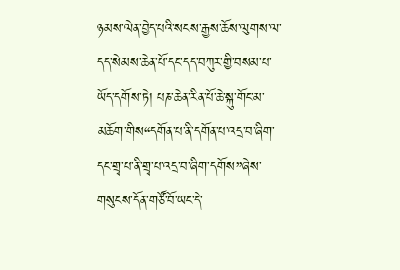ཉམས་ལེན་བྱེད་པའི་སངས་རྒྱས་ཆོས་ལུགས་ལ་དད་སེམས་ཆེན་པོ་དང་དད་བཀུར་གྱི་བསམ་པ་ཡོད་དགོས་ཏེ། པཎ་ཆེན་རིན་པོ་ཆེ་སྐུ་གོང་མ་མཆོག་གིས“དགོན་པ་ནི་དགོན་པ་འདྲ་བ་ཞིག་དང་གྲྭ་པ་ནི་གྲྭ་པ་འདྲ་བ་ཞིག་དགོས”ཞེས་གསུངས་དོན་གཙོ་བོ་ཡང་དེ་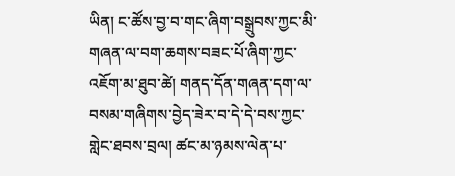ཡིན། ང་ཚོས་བྱ་བ་གང་ཞིག་བསྒྲུབས་ཀྱང་མི་གཞན་ལ་བག་ཆགས་བཟང་པོ་ཞིག་ཀྱང་འཇོག་མ་ཐུབ་ཚེ། གནད་དོན་གཞན་དག་ལ་བསམ་གཞིགས་བྱེད་ཟེར་བ་དེ་དེ་བས་ཀྱང་གླེང་ཐབས་བྲལ། ཚང་མ་ཉམས་ལེན་པ་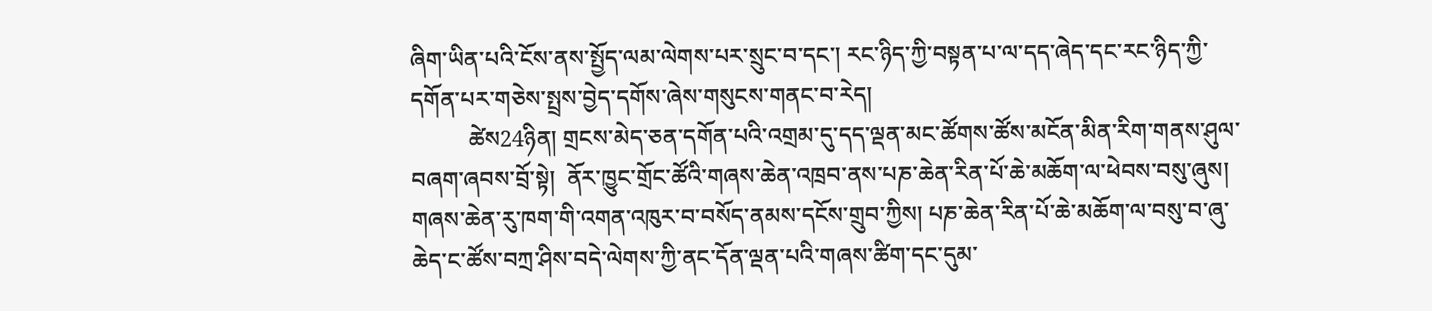ཞིག་ཡིན་པའི་ངོས་ནས་སྤྱོད་ལམ་ལེགས་པར་སྲུང་བ་དང་། རང་ཉིད་ཀྱི་བསྟན་པ་ལ་དད་ཞེད་དང་རང་ཉིད་ཀྱི་དགོན་པར་གཅེས་སྤྲས་བྱེད་དགོས་ཞེས་གསུངས་གནང་བ་རེད།
          ཚེས24ཉིན། གྲངས་མེད་ཅན་དགོན་པའི་འགྲམ་དུ་དད་ལྡན་མང་ཚོགས་ཚོས་མངོན་མིན་རིག་གནས་ཤུལ་བཞག་ཞབས་བྲོ་སྟེ།  ནོར་ཁྱུང་གྲོང་ཚོའི་གཞས་ཆེན་འཁྲབ་ནས་པཎ་ཆེན་རིན་པོ་ཆེ་མཆོག་ལ་ཕེབས་བསུ་ཞུས། གཞས་ཆེན་རུ་ཁག་གི་འགན་འཁུར་བ་བསོད་ནམས་དངོས་གྲུབ་ཀྱིས། པཎ་ཆེན་རིན་པོ་ཆེ་མཆོག་ལ་བསུ་བ་ཞུ་ཆེད་ང་ཚོས་བཀྲ་ཤིས་བདེ་ལེགས་ཀྱི་ནང་དོན་ལྡན་པའི་གཞས་ཚིག་དང་དུམ་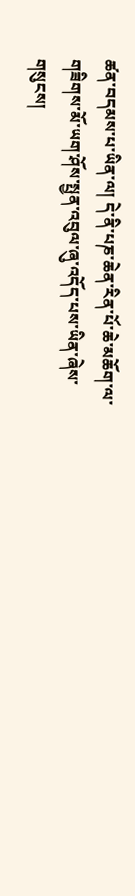ཚན་བདམས་པ་ཡིན་ལ། དེ་ནི་པཎ་ཆེན་རིན་པོ་ཆེ་མཆོག་ལ་གཟིགས་མོ་ཡག་ཤོས་སྤྱན་འབུལ་ཞུ་འདོད་པས་ཡིན་ཞེས་གསུངས།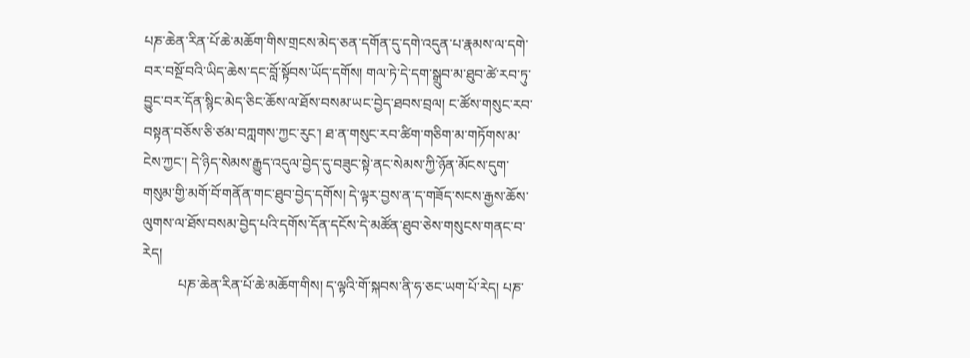པཎ་ཆེན་རིན་པོ་ཆེ་མཆོག་གིས་གྲངས་མེད་ཅན་དགོན་དུ་དགེ་འདུན་པ་རྣམས་ལ་དགེ་བར་བསྔོ་བའི་ཡིད་ཆེས་དང་བློ་སྟོབས་ཡོད་དགོས། གལ་ཏེ་དེ་དག་སྒྲུབ་མ་ཐུབ་ཚེ་རབ་ཏུ་བྱུང་བར་དོན་སྙིང་མེད་ཅིང་ཆོས་ལ་ཐོས་བསམ་ཡང་བྱེད་ཐབས་བྲལ། ང་ཚོས་གསུང་རབ་བསྟན་བཅོས་ཅི་ཙམ་བཀླགས་ཀྱང་རུང་། ཐ་ན་གསུང་རབ་ཚིག་གཅིག་མ་གཏོགས་མ་ངེས་ཀྱང་། དེ་ཉིད་སེམས་རྒྱུད་འདུལ་བྱེད་དུ་བཟུང་སྟེ་ནང་སེམས་ཀྱི་ཉོན་མོངས་དུག་གསུམ་གྱི་མགོ་བོ་གནོན་གང་ཐུབ་བྱེད་དགོས། དེ་ལྟར་བྱས་ན་ད་གཟོད་སངས་རྒྱས་ཆོས་ལུགས་ལ་ཐོས་བསམ་བྱེད་པའི་དགོས་དོན་དངོས་དེ་མཚོན་ཐུབ་ཅེས་གསུངས་གནང་བ་རེད།
          པཎ་ཆེན་རིན་པོ་ཆེ་མཆོག་གིས། ད་ལྟའི་གོ་སྐབས་ནི་ཧ་ཅང་ཡག་པོ་རེད། པཎ་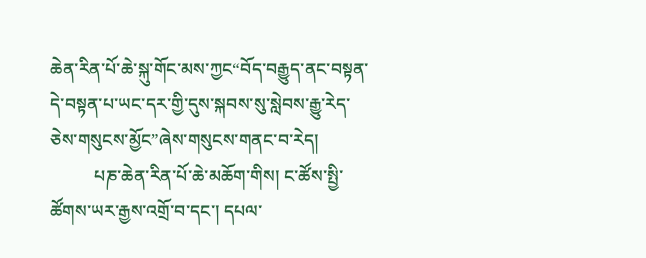ཆེན་རིན་པོ་ཆེ་སྐུ་གོང་མས་ཀྱང“བོད་བརྒྱུད་ནང་བསྟན་དེ་བསྟན་པ་ཡང་དར་གྱི་དུས་སྐབས་སུ་སླེབས་རྒྱུ་རེད་ཅེས་གསུངས་མྱོང”ཞེས་གསུངས་གནང་བ་རེད།
          པཎ་ཆེན་རིན་པོ་ཆེ་མཆོག་གིས། ང་ཚོས་སྤྱི་ཚོགས་ཡར་རྒྱས་འགྲོ་བ་དང་། དཔལ་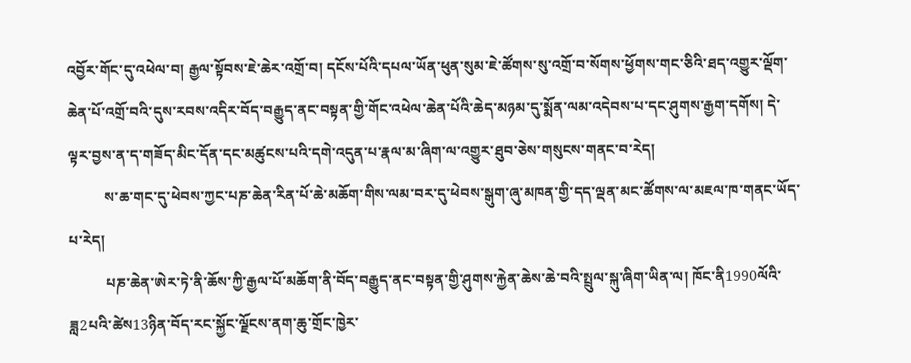འབྱོར་གོང་དུ་འཕེལ་བ། རྒྱལ་སྟོབས་ཇེ་ཆེར་འགྲོ་བ། དངོས་པོའི་དཔལ་ཡོན་ཕུན་སུམ་ཇེ་ཚོགས་སུ་འགྲོ་བ་སོགས་ཕྱོགས་གང་ཅིའི་ཐད་འགྱུར་ལྡོག་ཆེན་པོ་འགྲོ་བའི་དུས་རབས་འདིར་བོད་བརྒྱུད་ནང་བསྟན་གྱི་གོང་འཕེལ་ཆེན་པོའི་ཆེད་མཉམ་དུ་སྨོན་ལམ་འདེབས་པ་དང་ཤུགས་རྒྱག་དགོས། དེ་ལྟར་བྱས་ན་ད་གཟོད་མིང་དོན་དང་མཚུངས་པའི་དགེ་འདུན་པ་རྣལ་མ་ཞིག་ལ་འགྱུར་ཐུབ་ཅེས་གསུངས་གནང་བ་རེད།
          ས་ཆ་གང་དུ་ཕེབས་ཀྱང་པཎ་ཆེན་རིན་པོ་ཆེ་མཆོག་གིས་ལམ་བར་དུ་ཕེབས་སྒུག་ཞུ་མཁན་གྱི་དད་ལྡན་མང་ཚོགས་ལ་མཇལ་ཁ་གནང་ཡོད་པ་རེད།
          པཎ་ཆེན་ཨེར་ཏེ་ནི་ཆོས་ཀྱི་རྒྱལ་པོ་མཆོག་ནི་བོད་བརྒྱུད་ནང་བསྟན་གྱི་ཤུགས་རྐྱེན་ཆེས་ཆེ་བའི་སྤྲུལ་སྐུ་ཞིག་ཡིན་ལ། ཁོང་ནི1990ལོའི་ཟླ2པའི་ཚེས13ཉིན་བོད་རང་སྐྱོང་ལྗོངས་ནག་ཆུ་གྲོང་ཁྱེར་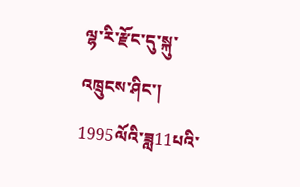ལྷ་རི་རྫོང་དུ་སྐུ་འཁྲུངས་ཤིང་། 1995ལོའི་ཟླ11པའི་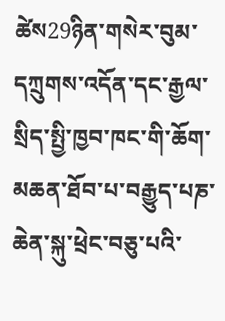ཚེས29ཉིན་གསེར་བུམ་དཀྲུགས་འདོན་དང་རྒྱལ་སྲིད་སྤྱི་ཁྱབ་ཁང་གི་ཆོག་མཆན་ཐོབ་པ་བརྒྱུད་པཎ་ཆེན་སྐུ་ཕྲེང་བཅུ་པའི་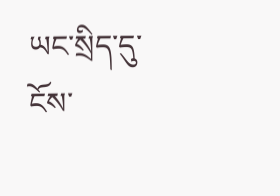ཡང་སྲིད་དུ་ངོས་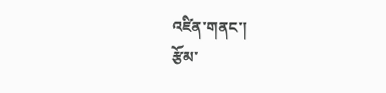འཛིན་གནང་།
རྩོམ་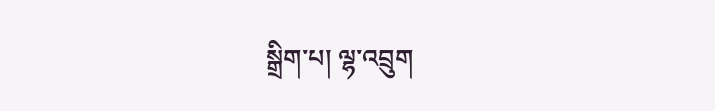སྒྲིག་པ། ལྷ་འབྲུག